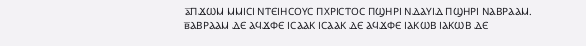ⲁ̅ⲠϪⲰⲘ ⲘⲘⲒⲤⲒ ⲚⲦⲈⲒⲎⲤⲞⲨⲤ ⲠⲬⲢⲒⲤⲦⲞⲤ ⲠϢⲎⲢⲒ ⲚⲆⲀⲨⲒⲆ ⲠϢⲎⲢⲒ ⲚⲀⲂⲢⲀⲀⲘ.
ⲃ̅ⲀⲂⲢⲀⲀⲘ ⲆⲈ ⲀϤϪⲪⲈ ⲒⲤⲀⲀⲔ ⲒⲤⲀⲀⲔ ⲆⲈ ⲀϤϪⲪⲈ ⲒⲀⲔⲰⲂ ⲒⲀⲔⲰⲂ ⲆⲈ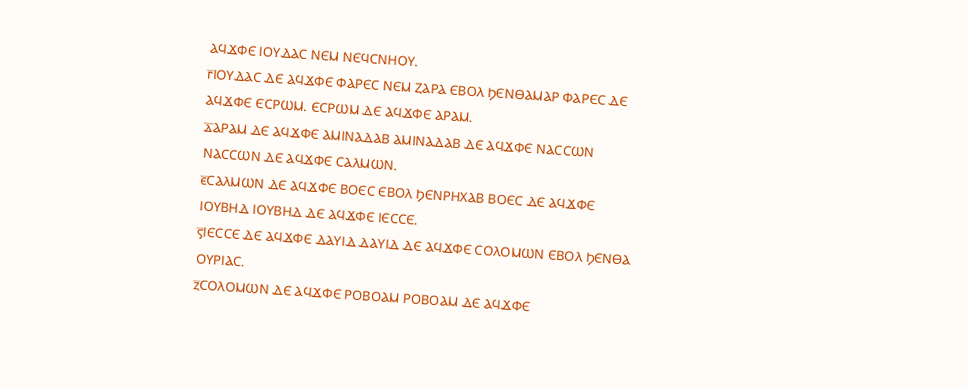ⲀϤϪⲪⲈ ⲒⲞⲨⲆⲀⲤ ⲚⲈⲘ ⲚⲈϤⲤⲚⲎⲞⲨ.
ⲅ̅ⲒⲞⲨⲆⲀⲤ ⲆⲈ ⲀϤϪⲪⲈ ⲪⲀⲢⲈⲤ ⲚⲈⲘ ⲌⲀⲢⲀ ⲈⲂⲞⲖ ϦⲈⲚⲐⲀⲘⲀⲢ ⲪⲀⲢⲈⲤ ⲆⲈ ⲀϤϪⲪⲈ ⲈⲤⲢⲰⲘ. ⲈⲤⲢⲰⲘ ⲆⲈ ⲀϤϪⲪⲈ ⲀⲢⲀⲘ.
ⲇ̅ⲀⲢⲀⲘ ⲆⲈ ⲀϤϪⲪⲈ ⲀⲘⲒⲚⲀⲆⲀⲂ ⲀⲘⲒⲚⲀⲆⲀⲂ ⲆⲈ ⲀϤϪⲪⲈ ⲚⲀⲤⲤⲰⲚ ⲚⲀⲤⲤⲰⲚ ⲆⲈ ⲀϤϪⲪⲈ ⲤⲀⲖⲘⲰⲚ.
ⲉ̅ⲤⲀⲖⲘⲰⲚ ⲆⲈ ⲀϤϪⲪⲈ ⲂⲞⲈⲤ ⲈⲂⲞⲖ ϦⲈⲚⲢⲎⲬⲀⲂ ⲂⲞⲈⲤ ⲆⲈ ⲀϤϪⲪⲈ ⲒⲞⲨⲂⲎⲆ ⲒⲞⲨⲂⲎⲆ ⲆⲈ ⲀϤϪⲪⲈ ⲒⲈⲤⲤⲈ.
ⲋ̅ⲒⲈⲤⲤⲈ ⲆⲈ ⲀϤϪⲪⲈ ⲆⲀⲨⲒⲆ ⲆⲀⲨⲒⲆ ⲆⲈ ⲀϤϪⲪⲈ ⲤⲞⲖⲞⲘⲰⲚ ⲈⲂⲞⲖ ϦⲈⲚⲐⲀ ⲞⲨⲢⲒⲀⲤ.
ⲍ̅ⲤⲞⲖⲞⲘⲰⲚ ⲆⲈ ⲀϤϪⲪⲈ ⲢⲞⲂⲞⲀⲘ ⲢⲞⲂⲞⲀⲘ ⲆⲈ ⲀϤϪⲪⲈ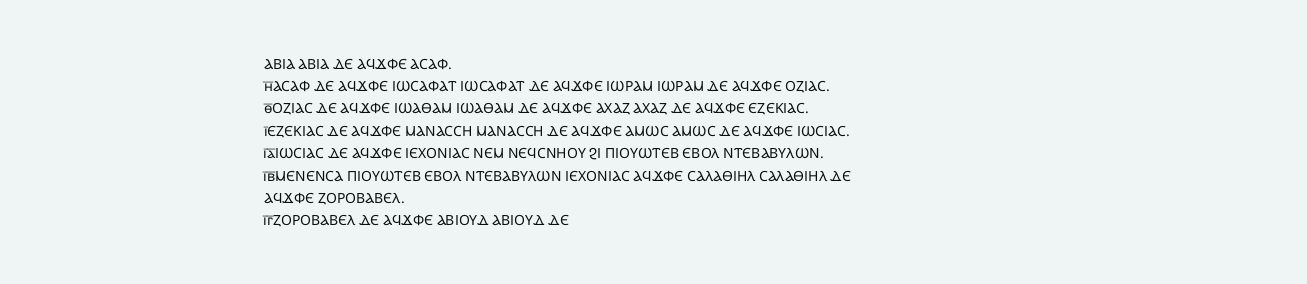ⲀⲂⲒⲀ ⲀⲂⲒⲀ ⲆⲈ ⲀϤϪⲪⲈ ⲀⲤⲀⲪ.
ⲏ̅ⲀⲤⲀⲪ ⲆⲈ ⲀϤϪⲪⲈ ⲒⲰⲤⲀⲪⲀⲦ ⲒⲰⲤⲀⲪⲀⲦ ⲆⲈ ⲀϤϪⲪⲈ ⲒⲰⲢⲀⲘ ⲒⲰⲢⲀⲘ ⲆⲈ ⲀϤϪⲪⲈ ⲞⲌⲒⲀⲤ.
ⲑ̅ⲞⲌⲒⲀⲤ ⲆⲈ ⲀϤϪⲪⲈ ⲒⲰⲀⲐⲀⲘ ⲒⲰⲀⲐⲀⲘ ⲆⲈ ⲀϤϪⲪⲈ ⲀⲬⲀⲌ ⲀⲬⲀⲌ ⲆⲈ ⲀϤϪⲪⲈ ⲈⲌⲈⲔⲒⲀⲤ.
ⲓ̅ⲈⲌⲈⲔⲒⲀⲤ ⲆⲈ ⲀϤϪⲪⲈ ⲘⲀⲚⲀⲤⲤⲎ ⲘⲀⲚⲀⲤⲤⲎ ⲆⲈ ⲀϤϪⲪⲈ ⲀⲘⲰⲤ ⲀⲘⲰⲤ ⲆⲈ ⲀϤϪⲪⲈ ⲒⲰⲤⲒⲀⲤ.
ⲓ̅ⲁ̅ⲒⲰⲤⲒⲀⲤ ⲆⲈ ⲀϤϪⲪⲈ ⲒⲈⲬⲞⲚⲒⲀⲤ ⲚⲈⲘ ⲚⲈϤⲤⲚⲎⲞⲨ ϨⲒ ⲠⲒⲞⲨⲰⲦⲈⲂ ⲈⲂⲞⲖ ⲚⲦⲈⲂⲀⲂⲨⲖⲰⲚ.
ⲓ̅ⲃ̅ⲘⲈⲚⲈⲚⲤⲀ ⲠⲒⲞⲨⲰⲦⲈⲂ ⲈⲂⲞⲖ ⲚⲦⲈⲂⲀⲂⲨⲖⲰⲚ ⲒⲈⲬⲞⲚⲒⲀⲤ ⲀϤϪⲪⲈ ⲤⲀⲖⲀⲐⲒⲎⲖ ⲤⲀⲖⲀⲐⲒⲎⲖ ⲆⲈ ⲀϤϪⲪⲈ ⲌⲞⲢⲞⲂⲀⲂⲈⲖ.
ⲓ̅ⲅ̅ⲌⲞⲢⲞⲂⲀⲂⲈⲖ ⲆⲈ ⲀϤϪⲪⲈ ⲀⲂⲒⲞⲨⲆ ⲀⲂⲒⲞⲨⲆ ⲆⲈ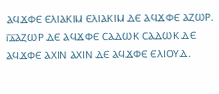ⲀϤϪⲪⲈ ⲈⲖⲒⲀⲔⲒⲘ ⲈⲖⲒⲀⲔⲒⲘ ⲆⲈ ⲀϤϪⲪⲈ ⲀⲌⲰⲢ.
ⲓ̅ⲇ̅ⲀⲌⲰⲢ ⲆⲈ ⲀϤϪⲪⲈ ⲤⲀⲆⲰⲔ ⲤⲀⲆⲰⲔ ⲆⲈ ⲀϤϪⲪⲈ ⲀⲬⲒⲚ ⲀⲬⲒⲚ ⲆⲈ ⲀϤϪⲪⲈ ⲈⲖⲒⲞⲨⲆ.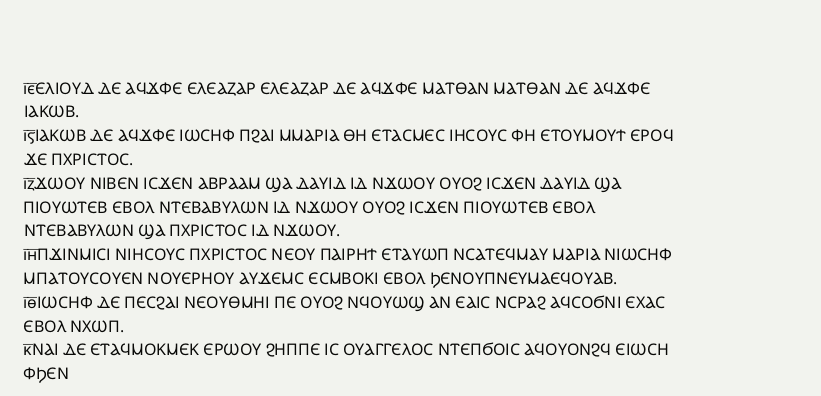ⲓ̅ⲉ̅ⲈⲖⲒⲞⲨⲆ ⲆⲈ ⲀϤϪⲪⲈ ⲈⲖⲈⲀⲌⲀⲢ ⲈⲖⲈⲀⲌⲀⲢ ⲆⲈ ⲀϤϪⲪⲈ ⲘⲀⲦⲐⲀⲚ ⲘⲀⲦⲐⲀⲚ ⲆⲈ ⲀϤϪⲪⲈ ⲒⲀⲔⲰⲂ.
ⲓ̅ⲋ̅ⲒⲀⲔⲰⲂ ⲆⲈ ⲀϤϪⲪⲈ ⲒⲰⲤⲎⲪ ⲠϨⲀⲒ ⲘⲘⲀⲢⲒⲀ ⲐⲎ ⲈⲦⲀⲤⲘⲈⲤ ⲒⲎⲤⲞⲨⲤ ⲪⲎ ⲈⲦⲞⲨⲘⲞⲨϮ ⲈⲢⲞϤ ϪⲈ ⲠⲬⲢⲒⲤⲦⲞⲤ.
ⲓ̅ⲍ̅ϪⲰⲞⲨ ⲚⲒⲂⲈⲚ ⲒⲤϪⲈⲚ ⲀⲂⲢⲀⲀⲘ ϢⲀ ⲆⲀⲨⲒⲆ ⲒⲆ ⲚϪⲰⲞⲨ ⲞⲨⲞϨ ⲒⲤϪⲈⲚ ⲆⲀⲨⲒⲆ ϢⲀ ⲠⲒⲞⲨⲰⲦⲈⲂ ⲈⲂⲞⲖ ⲚⲦⲈⲂⲀⲂⲨⲖⲰⲚ ⲒⲆ ⲚϪⲰⲞⲨ ⲞⲨⲞϨ ⲒⲤϪⲈⲚ ⲠⲒⲞⲨⲰⲦⲈⲂ ⲈⲂⲞⲖ ⲚⲦⲈⲂⲀⲂⲨⲖⲰⲚ ϢⲀ ⲠⲬⲢⲒⲤⲦⲞⲤ ⲒⲆ ⲚϪⲰⲞⲨ.
ⲓ̅ⲏ̅ⲠϪⲒⲚⲘⲒⲤⲒ ⲚⲒⲎⲤⲞⲨⲤ ⲠⲬⲢⲒⲤⲦⲞⲤ ⲚⲈⲞⲨ ⲠⲀⲒⲢⲎϮ ⲈⲦⲀⲨⲰⲠ ⲚⲤⲀⲦⲈϤⲘⲀⲨ ⲘⲀⲢⲒⲀ ⲚⲒⲰⲤⲎⲪ ⲘⲠⲀⲦⲞⲨⲤⲞⲨⲈⲚ ⲚⲞⲨⲈⲢⲎⲞⲨ ⲀⲨϪⲈⲘⲤ ⲈⲤⲘⲂⲞⲔⲒ ⲈⲂⲞⲖ ϦⲈⲚⲞⲨⲠⲚⲈⲨⲘⲀⲈϤⲞⲨⲀⲂ.
ⲓ̅ⲑ̅ⲒⲰⲤⲎⲪ ⲆⲈ ⲠⲈⲤϨⲀⲒ ⲚⲈⲞⲨⲐⲘⲎⲒ ⲠⲈ ⲞⲨⲞϨ ⲚϤⲞⲨⲰϢ ⲀⲚ ⲈⲀⲒⲤ ⲚⲤⲢⲀϨ ⲀϤⲤⲞϬⲚⲒ ⲈⲬⲀⲤ ⲈⲂⲞⲖ ⲚⲬⲰⲠ.
ⲕ̅ⲚⲀⲒ ⲆⲈ ⲈⲦⲀϤⲘⲞⲔⲘⲈⲔ ⲈⲢⲰⲞⲨ ϨⲎⲠⲠⲈ ⲒⲤ ⲞⲨⲀⲄⲄⲈⲖⲞⲤ ⲚⲦⲈⲠϬⲞⲒⲤ ⲀϤⲞⲨⲞⲚϨϤ ⲈⲒⲰⲤⲎ ⲪϦⲈⲚ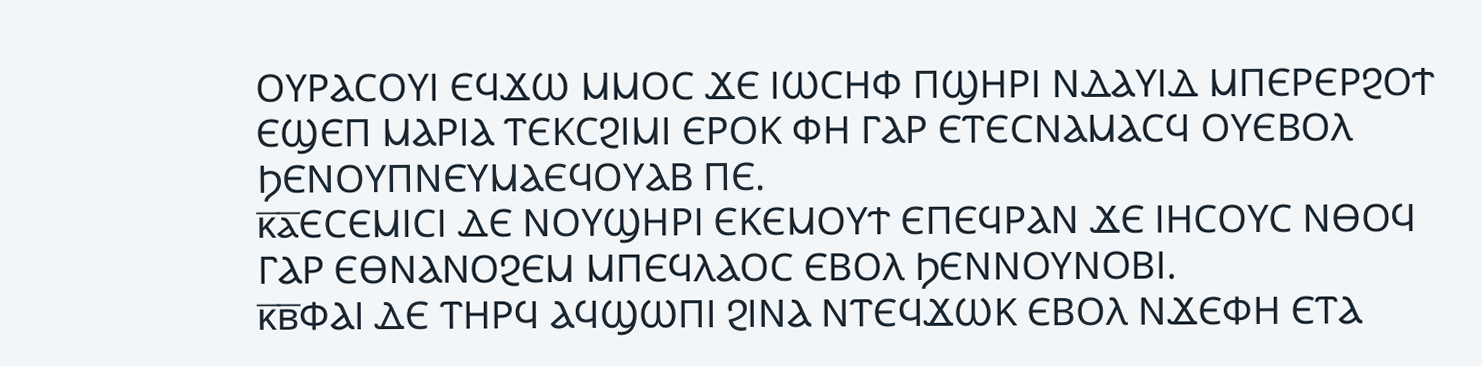ⲞⲨⲢⲀⲤⲞⲨⲒ ⲈϤϪⲰ ⲘⲘⲞⲤ ϪⲈ ⲒⲰⲤⲎⲪ ⲠϢⲎⲢⲒ ⲚⲆⲀⲨⲒⲆ ⲘⲠⲈⲢⲈⲢϨⲞϮ ⲈϢⲈⲠ ⲘⲀⲢⲒⲀ ⲦⲈⲔⲤϨⲒⲘⲒ ⲈⲢⲞⲔ ⲪⲎ ⲄⲀⲢ ⲈⲦⲈⲤⲚⲀⲘⲀⲤϤ ⲞⲨⲈⲂⲞⲖ ϦⲈⲚⲞⲨⲠⲚⲈⲨⲘⲀⲈϤⲞⲨⲀⲂ ⲠⲈ.
ⲕ̅ⲁ̅ⲈⲤⲈⲘⲒⲤⲒ ⲆⲈ ⲚⲞⲨϢⲎⲢⲒ ⲈⲔⲈⲘⲞⲨϮ ⲈⲠⲈϤⲢⲀⲚ ϪⲈ ⲒⲎⲤⲞⲨⲤ ⲚⲐⲞϤ ⲄⲀⲢ ⲈⲐⲚⲀⲚⲞϨⲈⲘ ⲘⲠⲈϤⲖⲀⲞⲤ ⲈⲂⲞⲖ ϦⲈⲚⲚⲞⲨⲚⲞⲂⲒ.
ⲕ̅ⲃ̅ⲪⲀⲒ ⲆⲈ ⲦⲎⲢϤ ⲀϤϢⲰⲠⲒ ϨⲒⲚⲀ ⲚⲦⲈϤϪⲰⲔ ⲈⲂⲞⲖ ⲚϪⲈⲪⲎ ⲈⲦⲀ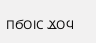ⲠϬⲞⲒⲤ ϪⲞϤ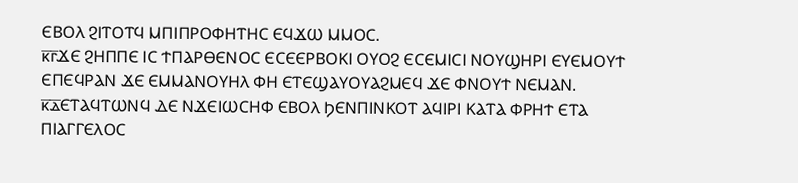ⲈⲂⲞⲖ ϨⲒⲦⲞⲦϤ ⲘⲠⲒⲠⲢⲞⲪⲎⲦⲎⲤ ⲈϤϪⲰ ⲘⲘⲞⲤ.
ⲕ̅ⲅ̅ϪⲈ ϨⲎⲠⲠⲈ ⲒⲤ ϮⲠⲀⲢⲐⲈⲚⲞⲤ ⲈⲤⲈⲈⲢⲂⲞⲔⲒ ⲞⲨⲞϨ ⲈⲤⲈⲘⲒⲤⲒ ⲚⲞⲨϢⲎⲢⲒ ⲈⲨⲈⲘⲞⲨϮ ⲈⲠⲈϤⲢⲀⲚ ϪⲈ ⲈⲘⲘⲀⲚⲞⲨⲎⲖ ⲪⲎ ⲈⲦⲈϢⲀⲨⲞⲨⲀϨⲘⲈϤ ϪⲈ ⲪⲚⲞⲨϮ ⲚⲈⲘⲀⲚ.
ⲕ̅ⲇ̅ⲈⲦⲀϤⲦⲰⲚϤ ⲆⲈ ⲚϪⲈⲒⲰⲤⲎⲪ ⲈⲂⲞⲖ ϦⲈⲚⲠⲒⲚⲔⲞⲦ ⲀϤⲒⲢⲒ ⲔⲀⲦⲀ ⲪⲢⲎϮ ⲈⲦⲀ ⲠⲒⲀⲄⲄⲈⲖⲞⲤ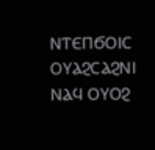ⲚⲦⲈⲠϬⲞⲒⲤ ⲞⲨⲀϨⲤⲀϨⲚⲒ ⲚⲀϤ ⲞⲨⲞϨ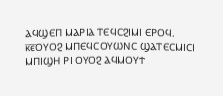ⲀϤϢⲈⲠ ⲘⲀⲢⲒⲀ ⲦⲈϤⲤϨⲒⲘⲒ ⲈⲢⲞϤ.
ⲕ̅ⲉ̅ⲞⲨⲞϨ ⲘⲠⲈϤⲤⲞⲨⲰⲚⲤ ϢⲀⲦⲈⲤⲘⲒⲤⲒ ⲘⲠⲒϢⲎ ⲢⲒ ⲞⲨⲞϨ ⲀϤⲘⲞⲨϮ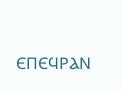ⲈⲠⲈϤⲢⲀⲚ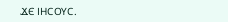ϪⲈ ⲒⲎⲤⲞⲨⲤ.